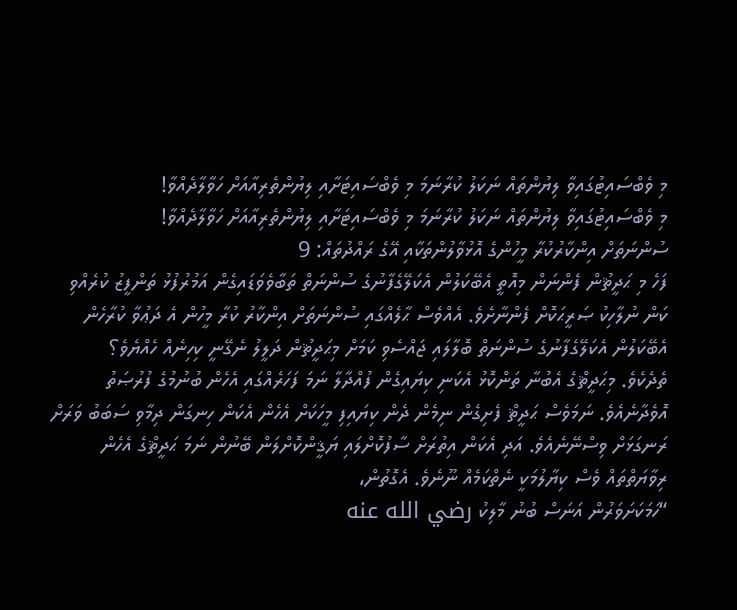މި ވެބްސައިޓުގައިވާ ލިޔުންތައް ނަކަލު ކުރާނަމަ މި ވެބްސައިޓަށާއި ލިޔުންތެރިއާއަށް ހަވާލާދެއްވާ!
މި ވެބްސައިޓުގައިވާ ލިޔުންތައް ނަކަލު ކުރާނަމަ މި ވެބްސައިޓަށާއި ލިޔުންތެރިއާއަށް ހަވާލާދެއްވާ!
ސުންނަތަށް އިންކާރުކުރާ މީހުންގެ އޮޅުވާލުންތަކާއި އޭގެ ރައްދުތައް: 9
ފަހެ މި ޙަދީޘުން ފެންނަން މިއޮތީ އެބޭކަލުން އެކަލޭގެފާނުގެ ސުންނަތް ތަބާވެވަޑައިގެން އަމުރުފުޅު ތަންފީޒު ކުރެއްވި ކަން ނުލާހިކު ޞަރީޙަކޮށް ފެންނާށެވެ. އެއްވެސް ޙާލެއްގައި ސުންނަތަށް އިންކާރު ކުރާ މީހުން އެ ދަޢުވާ ކުރާހެން އެބޭކަލުން އެކަލޭގެފާނުގެ ސުންނަތް ބޮލާލައި ޖައްސެވި ކަމަށް މިޙަދީޘުން ދަލީލު ނެގޭނީ ކިހިނެއް ހެއްޔެވެ؟
ތެދެކެވެ. މިޙަދީޘްގެ އެބުނާ ތަންކޮޅު އެކަނި ކިޔައިގެން ފުއްދާލާ ނަމަ ފަހަރެއްގައި އެހެން ބުނުމުގެ ފުރުޞަތު އޮވެދާނެއެވެ. ނަމަވެސް ޙަދީޘް ފެށިގެން ނިމެން ދެން ކިޔައިފި މީހަކަށް އެހެން އެކަން ހިނގަން ދިމާވި ސަބަބު ވަރަށް ރަނގަޅަށް ވިސްނޭނެއެވެ. އަދި އެކަން އިތުރަށް ސާފުކޮށްލައި ޔަޤީންކޮށްލަން ބޭނުން ނަމަ ޙަދީޘްގެ އެހެން ރިވާޔަތްތައް ވެސް ކިޔާލުމަކީ ނެތްކަމެއް ނޫނެވެ. އެގޮތުން،
“ހަމަކަށަވަރުން އަނަސް ބުނު މާލިކު رضي الله عنه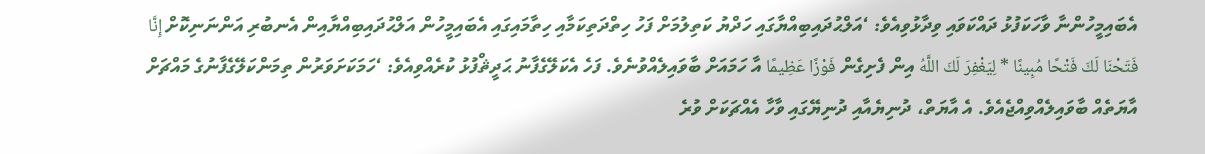އެބައިމީހުންނާ ވާހަކަފުޅު ދައްކަވައި ވިދާޅުވިއެވެ: ‘އަލްޙުދައިބިއްޔާގައި ހަދްޔު ކަތިލުމަށް ފަހު ހިތްދަތިކަމާއި ހިތާމައިގައި އެބައިމީހުން އަލްޙުދައިބިއްޔާއިން އެނބުރި އަންނަނިކޮށް إِنَّا فَتَحْنَا لَكَ فَتْحًا مُبِينًا * لِيَغْفِرَ لَكَ اللَّهُ އިން ފެށިގެން فَوْزًا عَظِيمًا އާ ހަމައަށް ބާވައިލެއްވުނެވެ. ފަހެ އެކަލޭގެފާނު ޙަދީޘްފުޅު ކުރެއްވިއެވެ: ‘ހަމަކަށަވަރުން ތިމަންކަލޭގެފާނުގެ މައްޗަށް އާޔަތެއް ބާވައިލެއްވިއްޖެއެވެ. އެ އާޔަތް، ދުނިޔެއާއި ދުނިޔޭގައި ވާހާ އެއްޗަކަށް ވުރެ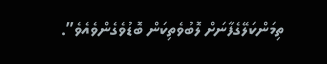ތިމަންކަލޭގެފާނަށް ލޮބުވެތިކަން ބޮޑުވެގެންވެއެވެ”.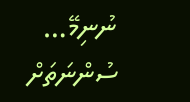ނުނިމޭ…
ސުންނަތަށް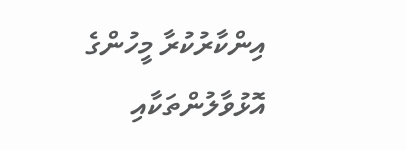އިންކާރުކުރާ މީހުންގެ އޮޅުވާލުންތަކާއި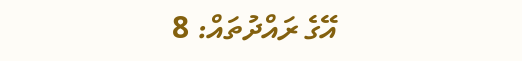އޭގެ ރައްދުތައް: 8